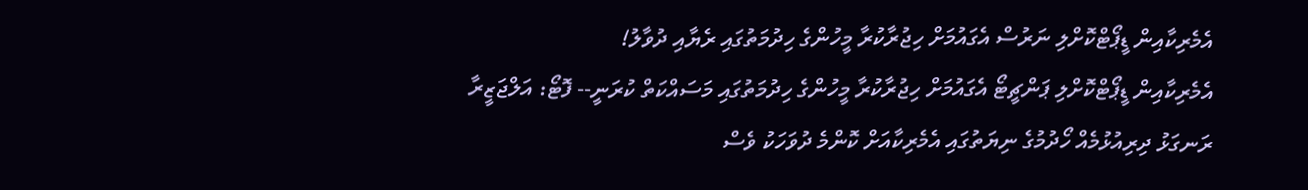އެމެރިކާއިން ޑީޕޯޓްކޮށްލި ނަރުސް އެގައުމަށް ހިޖުރާކުރާ މީހުންގެ ހިދުމަތުގައި ރެޔާއި ދުވާލު!
އެމެރިކާއިން ޑީޕޯޓްކޮށްލި ޕަންޗީޓޯ އެގައުމަށް ހިޖުރާކުރާ މީހުންގެ ހިދުމަތުގައި މަސައްކަތް ކުރަނީ-- ފޮޓޯ: އަލްޖަޒީރާ
ރަނގަޅު ދިރިއުޅުމެއް ހޯދުމުގެ ނިޔަތުގައި އެމެރިކާއަށް ކޮންމެ ދުވަހަކު ވެސް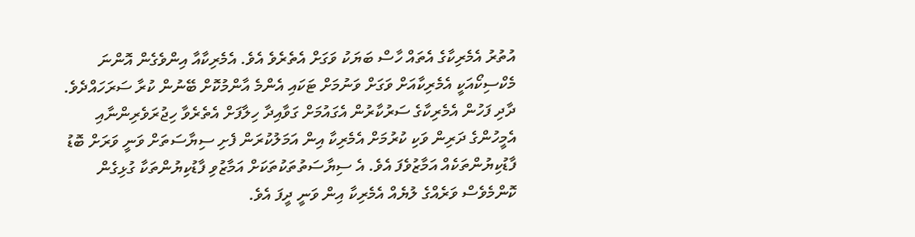އުތުރު އެމެރިކާގެ އެތައް ހާސް ބަޔަކު ވަގަށް އެތެރެވެ އެވެ. އެމެރިކާއާ އިންވެގެން އޮންނަ މެކްސިކޯއަކީ އެމެރިކާއަށް ވަގަށް ވަނުމަށް ޓަކައި އެންމެ އާންމުކޮށް ބޭނުން ކުރާ ސަރަހައްދެވެ.
ދާދި ފަހުން އެމެރިކާގެ ސަރުކާރުން އެގައުމަށް ގަވާއިދާ ހިލާފަށް އެތެރެވާ ހިޖުރަވެރިންނާއި އެމީހުންގެ ދަރިން ވަކި ކުރުމަށް އެމެރިކާ އިން އަމަލުކުރަން ފެށި ސިޔާސަތަށް ވަނީ ވަރަށް ބޮޑު ފާޑުކިޔުންތަކެއް އަމާޒުވެފަ އެވެ. އެ ސިޔާސަތުތަކުތަކަށް އަމާޒުވި ފާޑުކިޔުންތަކާ ގުޅިގެން ކޮންމެވެސް ވަރެއްގެ ލުޔެއް އެމެރިކާ އިން ވަނީ ދީފަ އެވެ.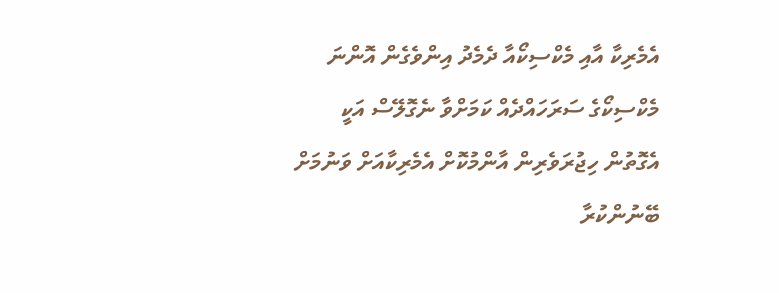އެމެރިކާ އާއި މެކްސިކޯއާ ދެމެދު އިންވެގެން އޮންނަ މެކްސިކޯގެ ސަރަހައްދެއް ކަމަށްވާ ނެގޮލޭސް އަކީ އެގޮތުން ހިޖުރަވެރިން އާންމުކޮށް އެމެރިކާއަށް ވަނުމަށް ބޭނުންކުރާ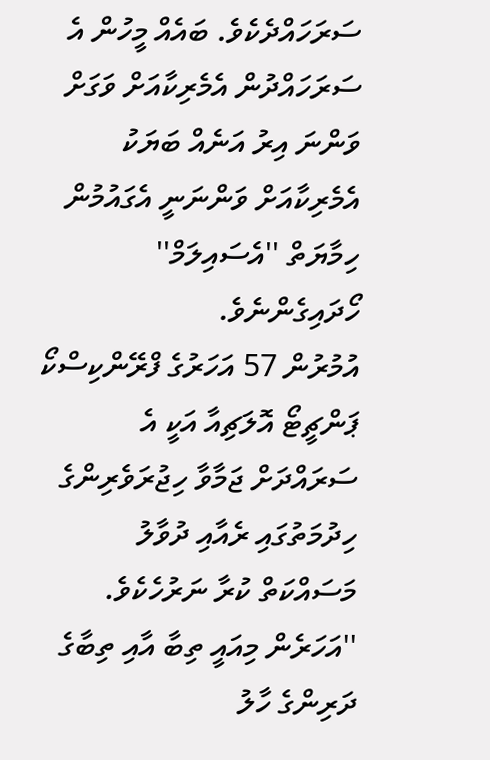ސަރަހައްދެކެވެ. ބައެއް މީހުން އެ ސަރަހައްދުން އެމެރިކާއަށް ވަގަށް ވަންނަ އިރު އަނެއް ބަޔަކު އެމެރިކާއަށް ވަންނަނީ އެގައުމުން ހިމާޔަތް ''އެސައިލަމް'' ހޯދައިގެންނެވެ.
އުމުރުން 57 އަހަރުގެ ފްރޭންކިސްކޯ ޕަންޗީޓޯ އޮލަޗިއާ އަކީ އެ ސަރައްދަށް ޖަމާވާ ހިޖުރަވެރިންގެ ހިދުމަތުގައި ރެއާއި ދުވާލު މަސައްކަތް ކުރާ ނަރުހެކެވެ.
''އަހަރެން މިއައީ ތިބާ އާއި ތިބާގެ ދަރިންގެ ހާލު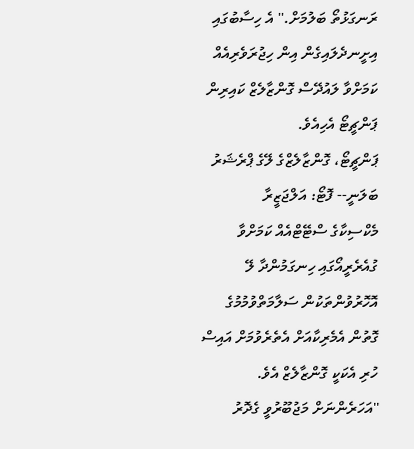ރަނގަޅުތޯ ބަލުމަށް.'' އެ ހިސާބުގައި އިށީނދެލައިގެން އިން ހިޖުރަވެރިއެއް ކަމަށްވާ ލައުދޭސް ގޮންޒާލެޒް ކައިރިން ޕަންޗީޓޯ އެހިއެވެ.
ޕަންޗީޓޯ، ގޮންޒާލެޒްގެ ލޭގެ ޕްރެޝަރު ބަލަނީ-- ފޮޓޯ: އަލްޖަޒީރާ
މެކްސިކާގެ ސްޓޭޓްއެއް ކަމަށްވާ ގުއެރެރީއޯގައި ހިނގަމުންދާ ލޭ އޮހޮރުވުންތަކުން ސަލާމަތްވުމުމުގެ ގޮތުން އެމެރިކާއަށް އެތެރެވުމަށް އައިސް ހުރި އެކަކީ ގޮންޒާލެޒް އެވެ.
''އަހަރެންނަށް މަޖުބޫރުވީ ގެދޮރު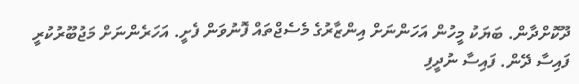ދޫކޮށްދާން. ބަޔަކު މީހުން އަހަންނަށް އިންޒާރުގެ މެސެޖްތައް ފޮނުވަން ފެށީ. އަހަރެންނަށް މަޖުބޫރުކުރީ ފައިސާ ދޭން. ފައިސާ ނުދީފި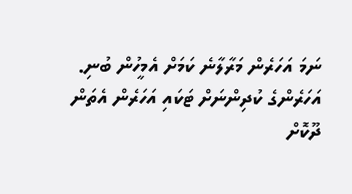ނަމަ އަހަރެން މަރާލާނެ ކަމަށް އެމީހުން ބުނި. އަހަރެންގެ ކުދިންނަށް ޓަކައި އަހަރެން އެތަން ދޫކޮށް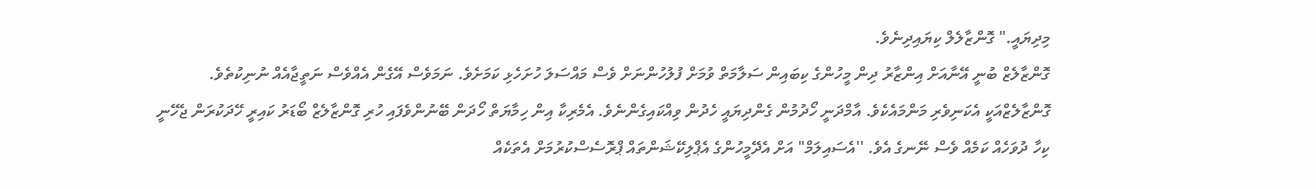މިދިޔައީ." ގޮންޒާލެލް ކިޔައިދިނެވެ.
ގޮންޒާލެޒް ބުނީ އޭނާއަށް އިންޒާރު ދިން މީހުންގެ ކިބައިން ސަލާމަތް ވުމަށް ފުލުހުންނަށް ވެސް މައްސަލަ ހުށަހެޅި ކަމަށެވެ. ނަމަވެސް އޭގެން އެއްވެސް ނަތީޖާއެއް ނުނިކުތެވެ.
ގޮންޒާލެޒްއަކީ އެކަނިވެރި މަންމައެކެވެ. އާމްދަނީ ހޯދުމުން ގެންދިޔައީ ހެދުން ވިއްކައިގެންނެވެ. އެމެރިކާ އިން ހިމާޔަތް ހޯދަން ބޭނުންވެފައި ހުރި ގޮންޒާލެޒް ބޯޑަރު ކައިރީ ހޭދަކުރަން ޖެހޭނީ ކިހާ ދުވަހެއް ކަމެއް ވެސް ނޭނގެ އެވެ. ''އެސައިލަމް" އަށް އެދޭމީހުންގެ އެޕްލިކޭޝަންތައް ޕްރޮސެސްކުރުމަށް އެތަކެއް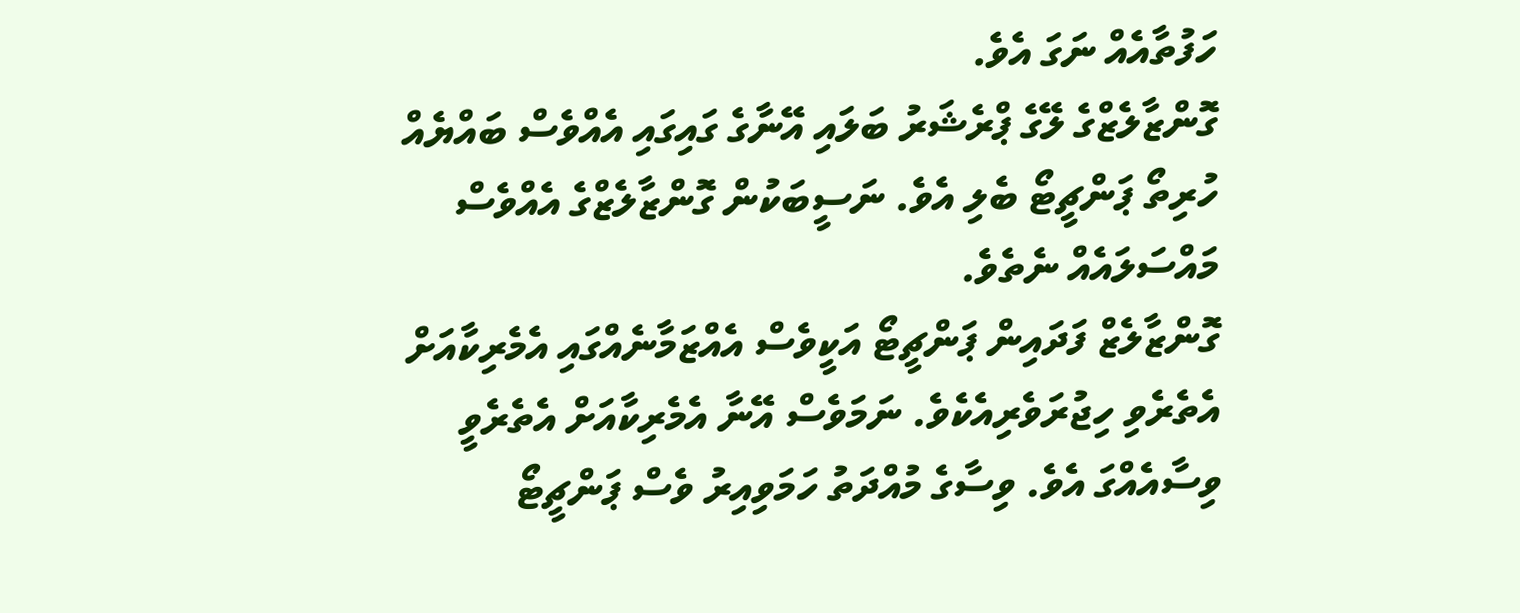ހަފުތާއެއް ނަގަ އެވެ.
ގޮންޒާލެޒްގެ ލޭގެ ޕްރެޝަރު ބަލައި އޭނާގެ ގައިގައި އެއްވެސް ބައްޔެއް ހުރިތޯ ޕަންޗީޓޯ ބެލި އެވެ. ނަސީބަކުން ގޮންޒާލެޒްގެ އެއްވެސް މައްސަލައެއް ނެތެވެ.
ގޮންޒާލެޒް ފަދައިން ޕަންޗީޓޯ އަކީވެސް އެއްޒަމާނެއްގައި އެމެރިކާއަށް އެތެރެވި ހިޖުރަވެރިއެކެވެ. ނަމަވެސް އޭނާ އެމެރިކާއަށް އެތެރެވީ ވިސާއެއްގަ އެވެ. ވިސާގެ މުއްދަތު ހަމަވިއިރު ވެސް ޕަންޗީޓޯ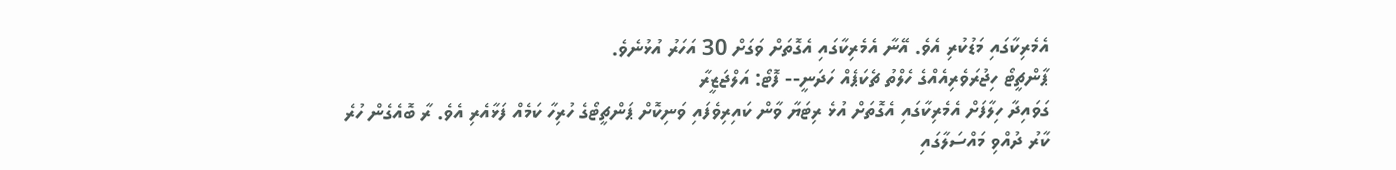އެމެރިކާގައި މަޑުކުރި އެވެ. އޭނާ އެމެރިކާގައި އެގޮތަށް ވަގަށް 30 އަހަރު އުޅުނެވެ.
ޕާންޗީޓޯ ހިޖުރަވެރިއެއްގެ ހެލްތު ޗެކަޕެއް ހަދަނީ-- ފޮޓޯ: އަލްޖަޒީރާ
ގަވައިދާ ހިލާފަށް އެމެރިކާގައި އެގޮތަށް އުޅެ ރިޓަޔާ ވާން ކައިރިވެފައި ވަނިކޮށް ޕަންޗީޓޯގެ ހުރިހާ ކަމެއް ފަޅާއެރި އެވެ. ރާ ބޮއެގެން ހުރެ ކާރު ދުއްވި މައްސަލާގައި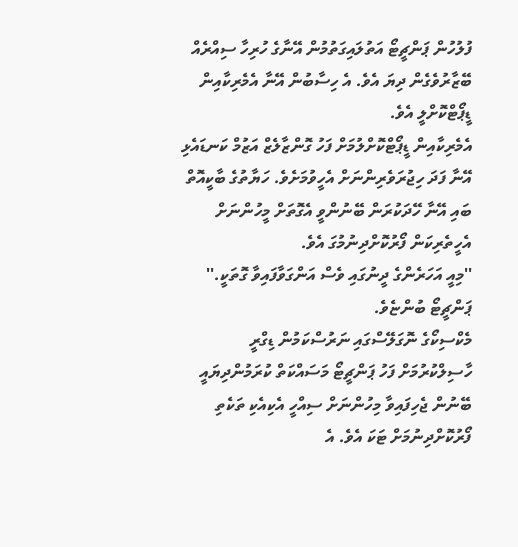ފުލުހުން ޕަންޗީޓޯ އަތުލައިގަތުމުން އޭނާގެ ހުރިހާ ސިއްރެއް ބޭޒާރުވެގެން ދިޔަ އެވެ. އެ ހިސާބުން އޭނާ އެމެރިކާއިން ޑީޕޯޓްކޮށްލީ އެވެ.
އެމެރިކާއިން ޑީޕޯޓްކޮށްލުމަށް ފަހު ގޮންޒާލެޒް އަޒުމް ކަނޑައެޅި އޭނާ ފަދަ ހިޖުރަވެރިންނަށް އެހީވުމަށެވެ. ހަޔާތުގެ ބާކީއޮތް ބައި އޭނާ ހޭދަކުރަން ބޭނުންވީ އެގޮތަށް މީހުންނަށް އެހީތެރިކަން ފޯރުކޮށްދިނުމުގަ އެވެ.
''މިއީ އަހަރެންގެ ދީނުގައި ވެސް އަންގަވާފައިވާ ގޮތަކީ.'' ޕަންޗީޓޯ ބުންޏެވެ.
މެކްސިކޯގެ ނޮގަލޭސްގައި ނަރުސްކަމުން ޑިގްރީ ހާސިލްކުރުމަށް ފަހު ޕަންޗީޓޯ މަސައްކަތް ކުރަމުންދިޔައީ ބޭނުން ޖެހިފައިވާ މިހުންނަށް ސިއްހީ އެކިއެކި ތަކެތި ފޯރުކޮށްދިނުމަށް ޓަކަ އެވެ. އެ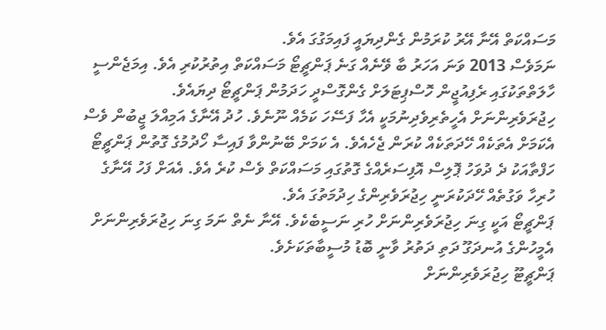މަސައްކަތް އޭނާ އޭރު ކުރަމުން ގެންދިޔައީ ފައިމަގުގަ އެވެ.
ނަމަވެސް 2013 ވަނަ އަހަރު ބާ ވޭނެއް ގަނެ ޕަންޗީޓޯ މަސައްކަތް އިތުރުކުރި އެވެ. އިމަޖެންސީ ހާލަތްތަކުގައި ރެފިއުޖީން ހޮސްޕިޓަލަށް ގެންގޮސްދީ ހަދަމުން ޕަންޗީޓޯ ދިޔައެވެ.
ހިޖުރަވެރިންނަށް އެހީތެރިވެދިނުމަކީ އެހާ ފަސޭހަ ކަމެއް ނޫނެވެ. ހުދު އޭނާގެ އަމިއްލަ ޖީބުން ވެސް އެކަމަށް އެތަކެއް ހޭދަތަކެއް ކުރަން ޖެހެއެވެ. އެ ކަމަށް ބޭނުންވާ ފައިސާ ހޯދުމުގެ ގޮތުން ޕަންޗީޓޯ ހަފްތާއަކު ދެ ދުވަހު ޕޮލިސް އޮފިސަރެއްގެ ގޮތުގައި މަސައްކަތް ވެސް ކުރެ އެވެ. އެއަށް ފަހު އޭނާގެ ހުރިހާ ވަގުތެއް ހޭދަކުރަނީ ހިޖުރަވެރިންގެ ހިދުމަތުގަ އެވެ.
ޕަންޗީޓޯ އަކީ ގިނަ ހިޖުރަވެރިންނަށް ހުރި ނަސީބެކެވެ. އޭނާ ނެތް ނަމަ ގިނަ ހިޖުރަވެރިންނަށް އެމީހުންގެ އުނދަގޫ ދަތި ދަތުރު ވާނީ ބޮޑު މުސީބާތަކަށެވެ.
ޕަންޗީޓޫ ހިޖުރަވެރިންނަށް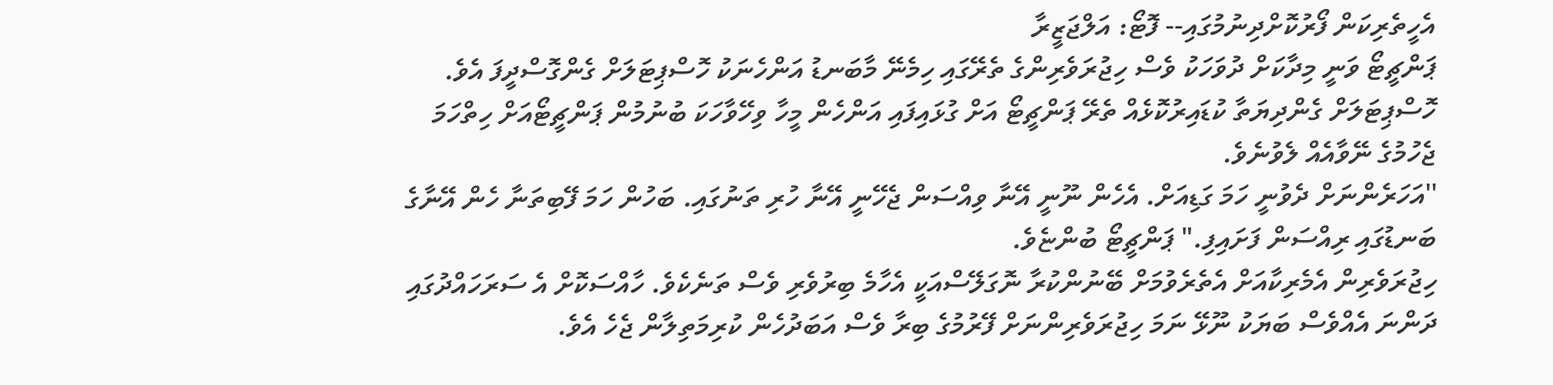އެހީތެރިކަން ފޯރުކޮށްދިނުމުގައި-- ފޮޓޯ: އަލްޖަޒީރާ
ޕަންޗީޓޯ ވަނީ މިދާކަށް ދުވަހަކު ވެސް ހިޖުރަވެރިންގެ ތެރޭގައި ހިމެނޭ މާބަނޑު އަންހެނަކު ހޮސްޕިޓަލަށް ގެންގޮސްދީފަ އެވެ.
ހޮސްޕިޓަލަށް ގެންދިޔަތާ ކުޑައިރުކޮޅެއް ތެރޭ ޕަންޗީޓޯ އަށް ގުޅައިފައި އަންހެން މީހާ ވިހޭވާހަކަ ބުނުމުން ޕަންޗީޓޯއަށް ހިތްހަމަ ޖެހުމުގެ ނޭވާއެއް ލެވުނެވެ.
''އަހަރެންނަށް ދެވުނީ ހަމަ ގަޑިއަށް. އެހެން ނޫނީ އޭނާ ވިއްސަން ޖެހޭނީ އޭނާ ހުރި ތަނުގައި. ބަހުން ހަމަ ފޭބިތަނާ ހެން އޭނާގެ ބަނޑުގައި ރިއްސަން ފަށައިފި." ޕަންޗީޓޯ ބުންޏެވެ.
ހިޖުރަވެރިން އެމެރިކާއަށް އެތެރެވުމަށް ބޭނުންކުރާ ނޮގަލޭސްއަކީ އެހާމެ ބިރުވެރި ވެސް ތަނެކެވެ. ހާއްސަކޮށް އެ ސަރަހައްދުގައި ދަންނަ އެއްވެސް ބަޔަކު ނޫޅޭ ނަމަ ހިޖުރަވެރިންނަށް ފޭރުމުގެ ބިރާ ވެސް އަބަދުހެން ކުރިމަތިލާން ޖެހެ އެވެ.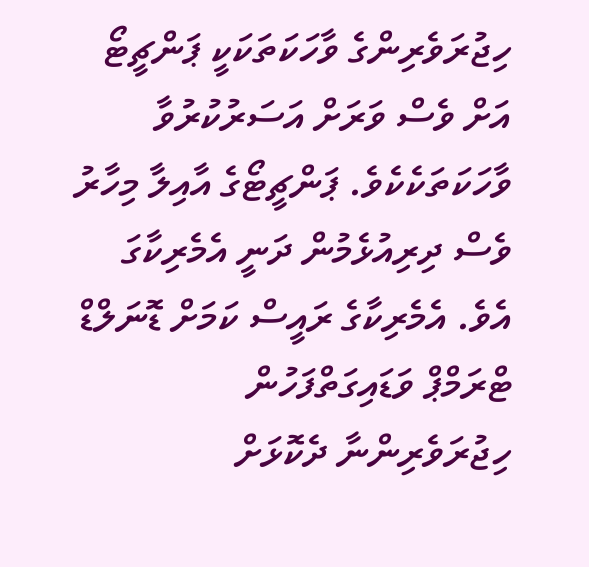ހިޖުރަވެރިންގެ ވާހަކަތަކަކީ ޕަންޗީޓޯ އަށް ވެސް ވަރަށް އަސަރުކުރުވާ ވާހަކަތަކެކެވެ. ޕަންޗީޓޯގެ އާއިލާ މިހާރު ވެސް ދިރިއުޅެމުން ދަނީ އެމެރިކާގަ އެވެ. އެމެރިކާގެ ރައީސް ކަމަށް ޑޮނަލްޑް ޓްރަމްޕް ވަޑައިގަތްފަހުން ހިޖުރަވެރިންނާ ދެކޮޅަށް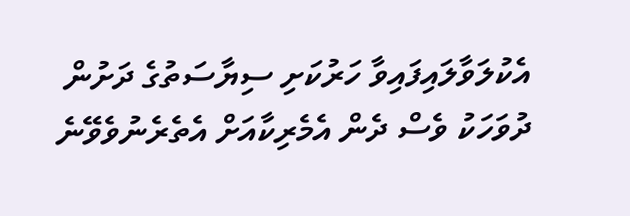އެކުލަވާލައިފައިވާ ހަރުކަށި ސިޔާސަތުގެ ދަށުން ދުވަހަކު ވެސް ދެން އެމެރިކާއަށް އެތެރެނުވެވޭނެ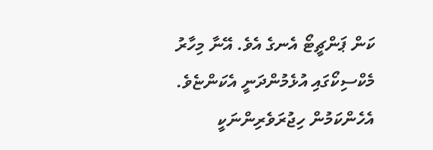ކަން ޕަންޗީޓޯ އެނގެ އެވެ. އޭނާ މިހާރު މެކްސިކޯގައި އުޅެމުންދަނީ އެކަންޏެވެ. އެހެންކަމުން ހިޖުރަވެރިންނަކީ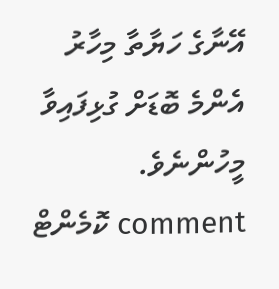އޭނާގެ ހަޔާތާ މިހާރު އެންމެ ބޮޑަށް ގުޅިފައިވާ މީހުންނެވެ.
comment ކޮމެންޓް